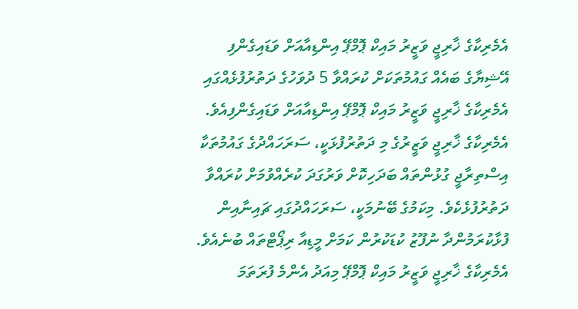އެމެރިކާގެ ޚާރިޖީ ވަޒީރު މައިކް ޕޮމްޕޭ އިންޑިއާއަށް ވަޑައިގެންފި
އޭޝިޔާގެ ބައެއް ގައުމުތަކަށް ކުރައްވާ 5 ދުވަހުގެ ދަތުރުފުޅެއްގައި އެމެރިކާގެ ޚާރިޖީ ވަޒީރު މައިކް ޕޮމްޕޭ އިންޑިއާއަށް ވަޑައިގެންފިއެވެ.
އެމެރިކާގެ ޚާރިޖީ ވަޒީރުގެ މި ދަތުރުފުޅަކީ، ސަރަހައްދުގެ ގައުމުތަކާ އިސްތިރާޖީ ގުޅުންތައް ބަދަހިކޮށް ވަރުގަދަ ކުރެއްވުމަށް ކުރައްވާ ދަތުރުފުޅެކެވެ. މިކަމުގެ ބޭނުމަކީ، ސަރަހައްދުގައި ޗައިނާއިން ފުޅާކުރަމުންދާ ނުފޫޒު ކުޑަކުރުން ކަމަށް މީޑިއާ ރިޕޯޓްތައް ބުނެއެވެ.
އެމެރިކާގެ ޚާރިޖީ ވަޒީރު މައިކް ޕޮމްޕޭ މިއަދު އެންމެ ފުރަތަމަ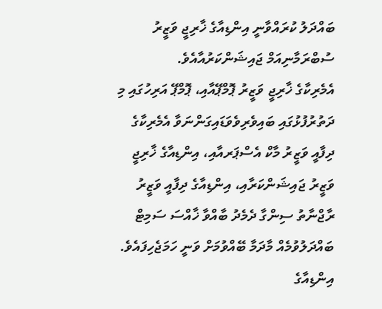ބައްދަލު ކުރައްވާނީ އިންޑިއާގެ ޚާރިޖީ ވަޒީރު ސުބްރަމާނިއަމް ޖައިޝަންކަރުއާއެވެ.
އެމެރިކާގެ ޚާރިޖީ ވަޒީރު ޕޮމްޕޭއާއި، ޕޮމްޕޭ އަރިހުގައި މި ދަތުރުފުޅުގައި ބައިވެރިވެވަޑައިގަންނަވާ އެމެރިކާގެ ދިފާއީ ވަޒީރު މާކް އެސްޕަރއާއި، އިންޑިއާގެ ޚާރިޖީ ވަޒީރު ޖައިޝަންކަރާއި، އިންޑިއާގެ ދިފާއީ ވަޒީރު ރާޖްނާތު ސިންގާ ދެމެދު ބާއްވާ ޚާއްސަ ސަމިޓް ބައްދަލުވުމެއް މާދަމާ ބޭއްވުމަށް ވަނީ ހަމަޖެހިފައެވެ.
އިންޑިއާގެ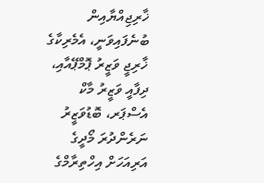ޚާރިޖިއްޔާއިން ބުނެފައިވަނީ، އެމެރިކާގެ ޚާރިޖީ ވަޒީރު ޕޮމްޕޭއާއި، ދިފާއީ ވަޒީރު މާކް އެސްޕަރ، ބޮޑުވަޒީރު ނަރެންދުރަ މޯދީގެ އަރިއަހަށް އިހްތިރާމްގެ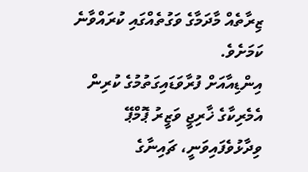ޒިރާތެއް މާދަމާގެ ވަގުތެއްގައި ކުރައްވާނެ ކަމަށެވެ.
އިންޑިއާއަށް ފުރާވަޑައިގަތުމުގެ ކުރިން އެމެރިކާގެ ޚާރިޖީ ވަޒީރު ޕޮމްޕޭ ވިދާޅުވެފައިވަނީ، ޗައިނާގެ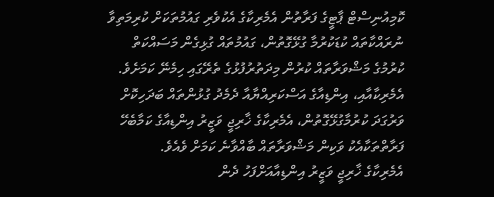ކޮމިއުނިސްޓް ޕާޓީގެ ފަރާތުން އެމެރިކާގެ އެކުވެރި ގައުމުތަކަށް ކުރިމަތިވާ ނުރައްކާތައް ކުޑަކުރުމާ ގުޅޭގޮތުން، ގައުމުތައް ގުޅިގެން މަސައްކަތް ކުރުމުގެ މަޝްވަރާތައް ކުރުން މިދަތުރުފުޅުގެ ތެރޭގައި ހިމެނޭ ކަމަށެވެ.
އެމެރިކާއާއި، އިންޑިއާގެ އަސްކަރިއްޔާއާ ދެމެދު ގުޅުންތައް ބަދަހިކޮށް ވަރުގަދަ ކުރުމާގުޅޭގޮތުން، އެމެރިކާގެ ޚާރިޖީ ވަޒީރު އިންޑިއާގެ ކަމާބެހޭ ފަރާތްތަކާއެކު ވަކިން މަޝްވަރާތައް ބާއްވާނެ ކަމަށް ވެއެވެ.
އެމެރިކާގެ ޚާރިޖީ ވަޒީރު އިންޑިއާއަށްފަހު ދެން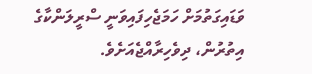ވަޑައިގަތުމަށް ހަމަޖެހިފައިވަނީ ސްރީލަންކާގެ އިތުރުން، ދިވެހިރާއްޖެއަށެވެ.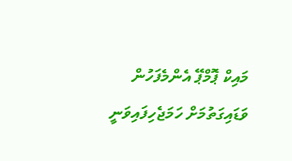މައިކް ޕޮމްޕޭ އެންމެފަހުން ވަޑައިގަތުމަށް ހަމަޖެހިފައިވަނީ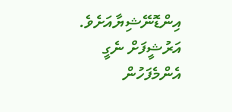އިންޑޮނޭޝިޔާއަށެވެ.
އަރުޝީފަށް ނެގީ
އެންމެފަހުން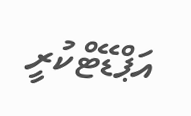އަޕްޑޭޓްކުރީ